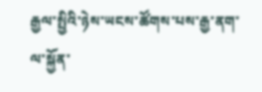རྒྱལ་སྤྱིའི་ཉེས་ཡངས་ཚོགས་པས་རྒྱ་ནག་ལ་སྐྱོན་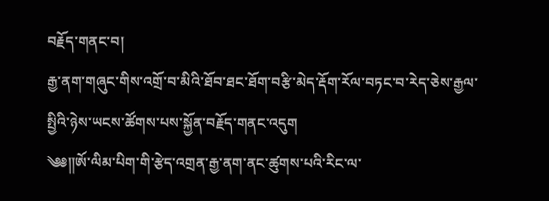བརྗོད་གནང་བ།
རྒྱ་ནག་གཞུང་གིས་འགྲོ་བ་མིའི་ཐོབ་ཐང་ཐོག་བརྩི་མེད་རྡོག་རོལ་བཏང་བ་རེད་ཅེས་རྒྱལ་སྤྱིའི་ཉེས་ཡངས་ཚོགས་པས་སྐྱོན་བརྗོད་གནང་འདུག
༄༅༎ཨོ་ལིམ་པིག་གི་རྩེད་འགྲན་རྒྱ་ནག་ནང་ཚུགས་པའི་རིང་ལ་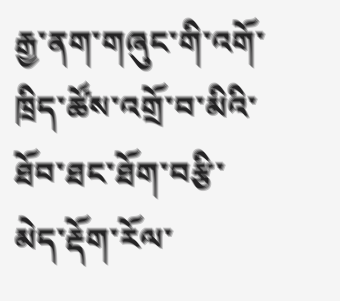རྒྱ་ནག་གཞུང་གི་འགོ་ཁྲིད་ཚོས་འགྲོ་བ་མིའི་ཐོབ་ཐང་ཐོག་བརྩི་མེད་རྡོག་རོལ་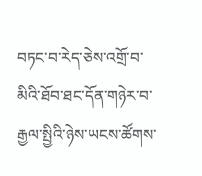བཏང་བ་རེད་ཅེས་འགྲོ་བ་མིའི་ཐོབ་ཐང་དོན་གཉེར་བ་རྒྱལ་སྤྱིའི་ཉེས་ཡངས་ཚོགས་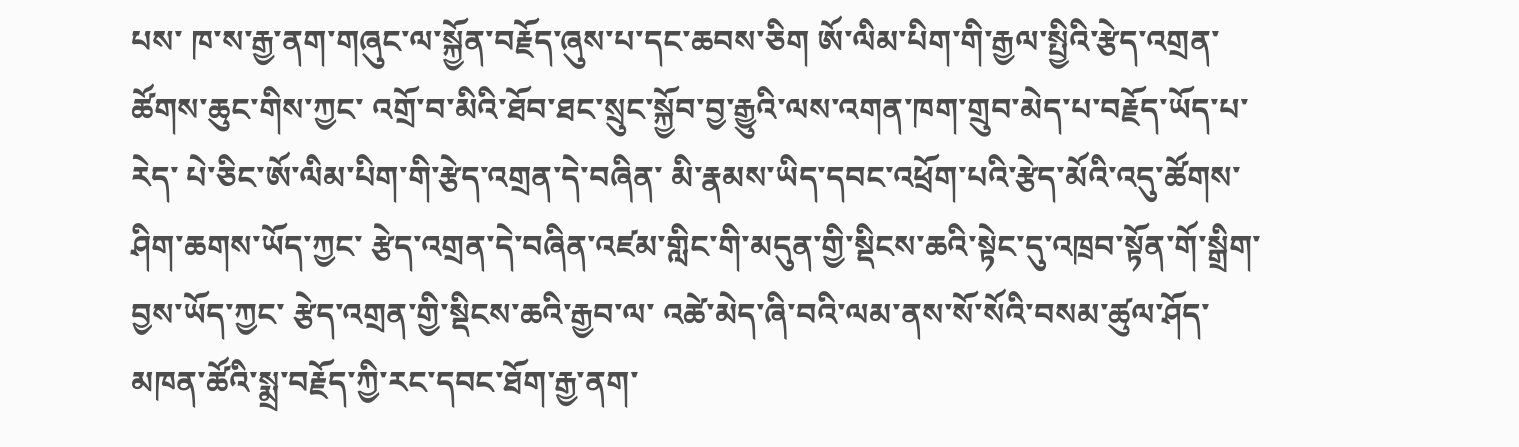པས་ ཁ་ས་རྒྱ་ནག་གཞུང་ལ་སྐྱོན་བརྗོད་ཞུས་པ་དང་ཆབས་ཅིག ཨོ་ལིམ་པིག་གི་རྒྱལ་སྤྱིའི་རྩེད་འགྲན་ཚོགས་ཆུང་གིས་ཀྱང་ འགྲོ་བ་མིའི་ཐོབ་ཐང་སྲུང་སྐྱོབ་བྱ་རྒྱུའི་ལས་འགན་ཁག་གྲུབ་མེད་པ་བརྗོད་ཡོད་པ་རེད་ པེ་ཅིང་ཨོ་ལིམ་པིག་གི་རྩེད་འགྲན་དེ་བཞིན་ མི་རྣམས་ཡིད་དབང་འཕྲོག་པའི་རྩེད་མོའི་འདུ་ཚོགས་ཤིག་ཆགས་ཡོད་ཀྱང་ རྩེད་འགྲན་དེ་བཞིན་འཛམ་གླིང་གི་མདུན་གྱི་སྡིངས་ཆའི་སྟེང་དུ་འཁྲབ་སྟོན་གོ་སྒྲིག་བྱས་ཡོད་ཀྱང་ རྩེད་འགྲན་གྱི་སྡིངས་ཆའི་རྒྱབ་ལ་ འཚེ་མེད་ཞི་བའི་ལམ་ནས་སོ་སོའི་བསམ་ཚུལ་ཤོད་མཁན་ཚོའི་སྨྲ་བརྗོད་ཀྱི་རང་དབང་ཐོག་རྒྱ་ནག་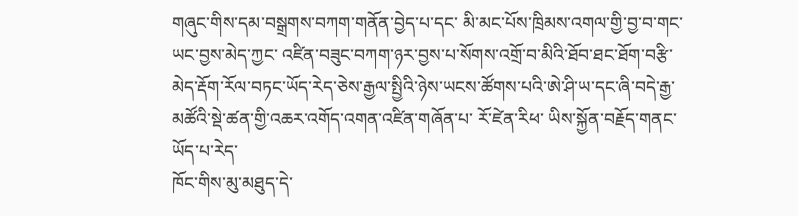གཞུང་གིས་དམ་བསྒྲགས་བཀག་གནོན་བྱེད་པ་དང་ མི་མང་པོས་ཁྲིམས་འགལ་གྱི་བྱ་བ་གང་ཡང་བྱས་མེད་ཀྱང་ འཛིན་བཟུང་བཀག་ཉར་བྱས་པ་སོགས་འགྲོ་བ་མིའི་ཐོབ་ཐང་ཐོག་བརྩི་མེད་རྡོག་རོལ་བཏང་ཡོད་རེད་ཅེས་རྒྱལ་སྤྱིའི་ཉེས་ཡངས་ཚོགས་པའི་ཨེ་ཤི་ཡ་དང་ཞི་བདེ་རྒྱ་མཚོའི་སྡེ་ཚན་གྱི་འཆར་འགོད་འགན་འཛིན་གཞོན་པ་ རོ་ཛེན་རིཕ་ ཡིས་སྐྱོན་བརྗོད་གནང་ཡོད་པ་རེད་
ཁོང་གིས་མུ་མཐུད་དེ་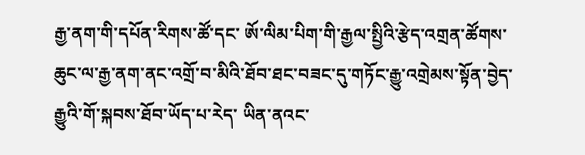རྒྱ་ནག་གི་དཔོན་རིགས་ཚོ་དང་ ཨོ་ལིམ་པིག་གི་རྒྱལ་སྤྱིའི་རྩེད་འགྲན་ཚོགས་ཆུང་ལ་རྒྱ་ནག་ནང་འགྲོ་བ་མིའི་ཐོབ་ཐང་བཟང་དུ་གཏོང་རྒྱུ་འགྲེམས་སྟོན་བྱེད་རྒྱུའི་གོ་སྐབས་ཐོབ་ཡོད་པ་རེད་ ཡིན་ནའང་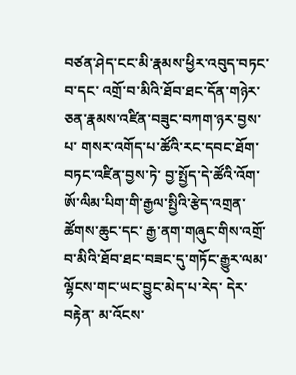བཙན་ཤེད་ངང་མི་རྣམས་ཕྱིར་འབུད་བཏང་བ་དང་ འགྲོ་བ་མིའི་ཐོབ་ཐང་དོན་གཉེར་ཅན་རྣམས་འཛིན་བཟུང་བཀག་ཉར་བྱས་པ་ གསར་འགོད་པ་ཚོའི་རང་དབང་ཐོག་བཏང་འཛིན་བྱས་ཏེ་ བྱ་སྤྱོད་དེ་ཚོའི་འོག་ ཨོ་ལིམ་པིག་གི་རྒྱལ་སྤྱིའི་རྩེད་འགྲན་ཚོགས་ཆུང་དང་ རྒྱ་ནག་གཞུང་གིས་འགྲོ་བ་མིའི་ཐོབ་ཐང་བཟང་དུ་གཏོང་རྒྱུར་ལམ་ལྷོངས་གང་ཡང་བྱུང་མེད་པ་རེད་ དེར་བརྟེན་ མ་འོངས་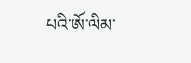པའི་ཨོ་ལིམ་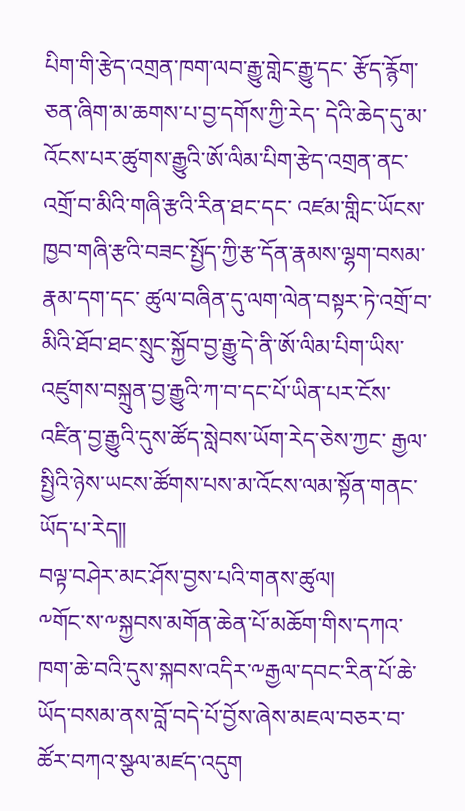པིག་གི་རྩེད་འགྲན་ཁག་ལབ་རྒྱུ་གླེང་རྒྱུ་དང་ རྩོད་རྙོག་ཅན་ཞིག་མ་ཆགས་པ་བྱ་དགོས་ཀྱི་རེད་ དེའི་ཆེད་དུ་མ་འོངས་པར་ཚུགས་རྒྱུའི་ཨོ་ལིམ་པིག་རྩེད་འགྲན་ནང་ འགྲོ་བ་མིའི་གཞི་རྩའི་རིན་ཐང་དང་ འཛམ་གླིང་ཡོངས་ཁྱབ་གཞི་རྩའི་བཟང་སྤྱོད་ཀྱི་རྩ་དོན་རྣམས་ལྷག་བསམ་རྣམ་དག་དང་ ཚུལ་བཞིན་དུ་ལག་ལེན་བསྟར་ཏེ་འགྲོ་བ་མིའི་ཐོབ་ཐང་སྲུང་སྐྱོབ་བྱ་རྒྱུ་དེ་ནི་ཨོ་ལིམ་པིག་ཡིས་འཛུགས་བསྐྲུན་བྱ་རྒྱུའི་ཀ་བ་དང་པོ་ཡིན་པར་ངོས་འཛིན་བྱ་རྒྱུའི་དུས་ཚོད་སླེབས་ཡོག་རེད་ཅེས་ཀྱང་ རྒྱལ་སྤྱིའི་ཉེས་ཡངས་ཚོགས་པས་མ་འོངས་ལམ་སྟོན་གནང་ཡོད་པ་རེད༎
བལྟ་བཤེར་མང་ཤོས་བྱས་པའི་གནས་ཚུལ།
༸གོང་ས་༸སྐྱབས་མགོན་ཆེན་པོ་མཆོག་གིས་དཀའ་ཁག་ཆེ་བའི་དུས་སྐབས་འདིར་༸རྒྱལ་དབང་རིན་པོ་ཆེ་ཡོད་བསམ་ནས་བློ་བདེ་པོ་བྱོས་ཞེས་མཇལ་བཅར་བ་ཚོར་བཀའ་སྩལ་མཛད་འདུག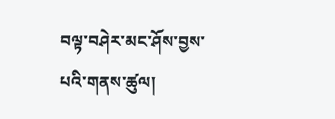བལྟ་བཤེར་མང་ཤོས་བྱས་པའི་གནས་ཚུལ།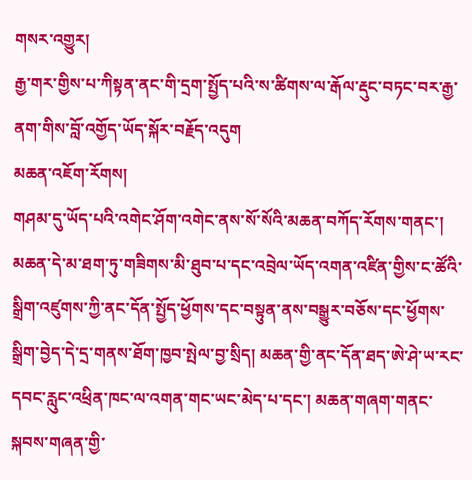གསར་འགྱུར།
རྒྱ་གར་གྱིས་པ་ཀིསྟན་ནང་གི་དྲག་སྤྱོད་པའི་ས་ཚིགས་ལ་རྒོལ་རྡུང་བཏང་བར་རྒྱ་ནག་གིས་བློ་འགྱོད་ཡོད་སྐོར་བརྗོད་འདུག
མཆན་འཇོག་རོགས།
གཤམ་དུ་ཡོད་པའི་འགེང་ཤོག་འགེང་ནས་སོ་སོའི་མཆན་བཀོད་རོགས་གནང་། མཆན་དེ་མ་ཐག་ཏུ་གཟིགས་མི་ཐུབ་པ་དང་འབྲེལ་ཡོད་འགན་འཛིན་གྱིས་ང་ཚོའི་སྒྲིག་འཛུགས་ཀྱི་ནང་དོན་སྤྱོད་ཕྱོགས་དང་བསྟུན་ནས་བསྒྱུར་བཅོས་དང་ཕྱོགས་སྒྲིག་བྱེད་དེ་དྲ་གནས་ཐོག་ཁྱབ་སྤེལ་བྱ་སྲིད། མཆན་གྱི་ནང་དོན་ཐད་ཨེ་ཤེ་ཡ་རང་དབང་རླུང་འཕྲིན་ཁང་ལ་འགན་གང་ཡང་མེད་པ་དང་། མཆན་གཞག་གནང་སྐབས་གཞན་གྱི་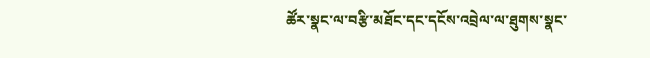ཚོར་སྣང་ལ་བརྩི་མཐོང་དང་དངོས་འབྲེལ་ལ་ཐུགས་སྣང་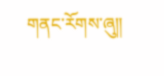གནང་རོགས་ཞུ༎